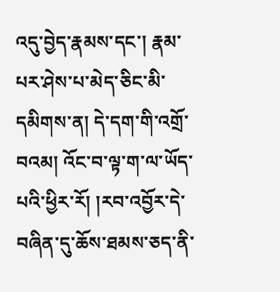འདུ་བྱེད་རྣམས་དང་། རྣམ་པར་ཤེས་པ་མེད་ཅིང་མི་དམིགས་ན། དེ་དག་གི་འགྲོ་བའམ། འོང་བ་ལྟ་ག་ལ་ཡོད་པའི་ཕྱིར་རོ། །རབ་འབྱོར་དེ་བཞིན་དུ་ཆོས་ཐམས་ཅད་ནི་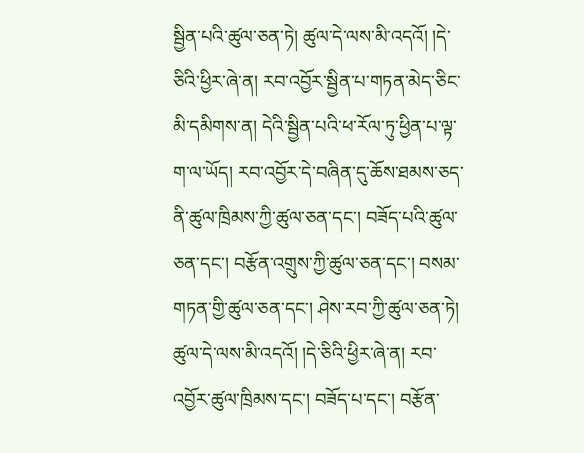སྦྱིན་པའི་ཚུལ་ཅན་ཏེ། ཚུལ་དེ་ལས་མི་འདའོ། །དེ་ཅིའི་ཕྱིར་ཞེ་ན། རབ་འབྱོར་སྦྱིན་པ་གཏན་མེད་ཅིང་མི་དམིགས་ན། དེའི་སྦྱིན་པའི་ཕ་རོལ་ཏུ་ཕྱིན་པ་ལྟ་ག་ལ་ཡོད། རབ་འབྱོར་དེ་བཞིན་དུ་ཆོས་ཐམས་ཅད་ནི་ཚུལ་ཁྲིམས་ཀྱི་ཚུལ་ཅན་དང་། བཟོད་པའི་ཚུལ་ཅན་དང་། བརྩོན་འགྲུས་ཀྱི་ཚུལ་ཅན་དང་། བསམ་གཏན་གྱི་ཚུལ་ཅན་དང་། ཤེས་རབ་ཀྱི་ཚུལ་ཅན་ཏེ། ཚུལ་དེ་ལས་མི་འདའོ། །དེ་ཅིའི་ཕྱིར་ཞེ་ན། རབ་འབྱོར་ཚུལ་ཁྲིམས་དང་། བཟོད་པ་དང་། བརྩོན་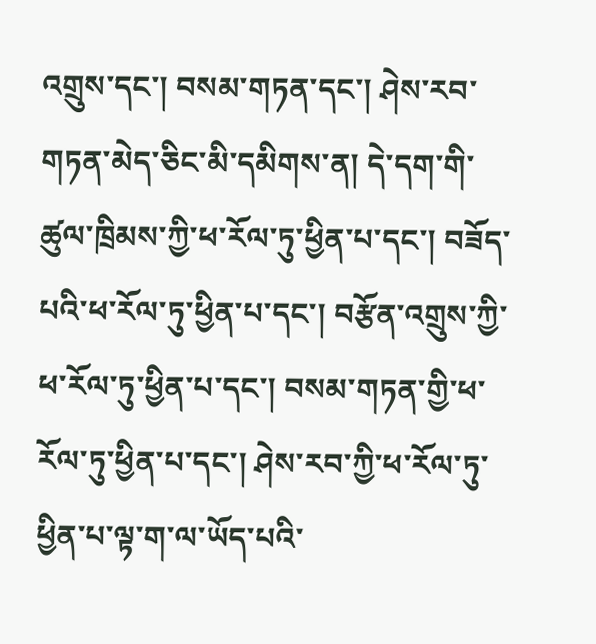འགྲུས་དང་། བསམ་གཏན་དང་། ཤེས་རབ་གཏན་མེད་ཅིང་མི་དམིགས་ན། དེ་དག་གི་ཚུལ་ཁྲིམས་ཀྱི་ཕ་རོལ་ཏུ་ཕྱིན་པ་དང་། བཟོད་པའི་ཕ་རོལ་ཏུ་ཕྱིན་པ་དང་། བརྩོན་འགྲུས་ཀྱི་ཕ་རོལ་ཏུ་ཕྱིན་པ་དང་། བསམ་གཏན་གྱི་ཕ་རོལ་ཏུ་ཕྱིན་པ་དང་། ཤེས་རབ་ཀྱི་ཕ་རོལ་ཏུ་ཕྱིན་པ་ལྟ་ག་ལ་ཡོད་པའི་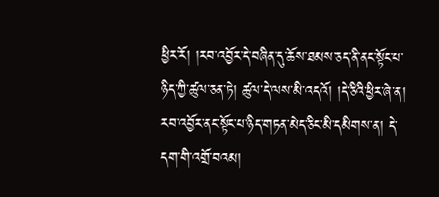ཕྱིར་རོ། །རབ་འབྱོར་དེ་བཞིན་དུ་ཆོས་ཐམས་ཅད་ནི་ནང་སྟོང་པ་ཉིད་ཀྱི་ཚུལ་ཅན་ཏེ། ཚུལ་དེ་ལས་མི་འདའོ། །དེ་ཅིའི་ཕྱིར་ཞེ་ན། རབ་འབྱོར་ནང་སྟོང་པ་ཉིད་གཏན་མེད་ཅིང་མི་དམིགས་ན། དེ་དག་གི་འགྲོ་བའམ།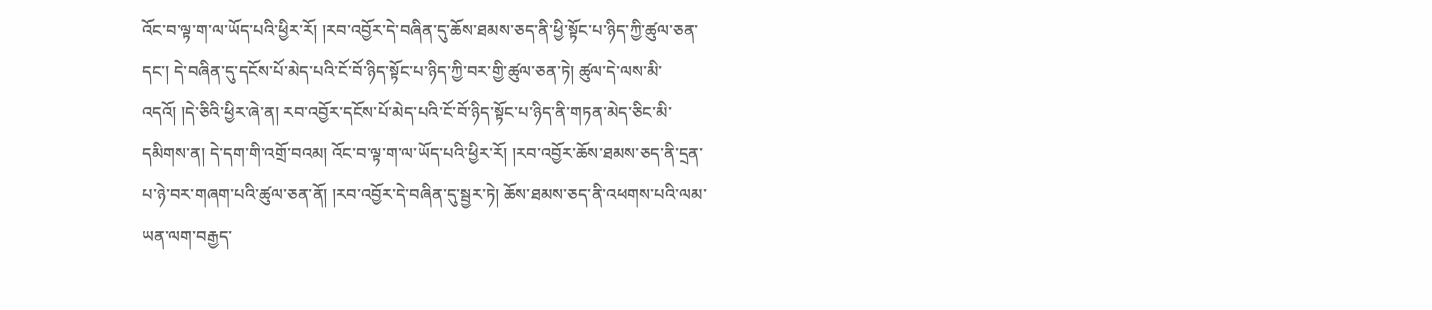འོང་བ་ལྟ་ག་ལ་ཡོད་པའི་ཕྱིར་རོ། །རབ་འབྱོར་དེ་བཞིན་དུ་ཆོས་ཐམས་ཅད་ནི་ཕྱི་སྟོང་པ་ཉིད་ཀྱི་ཚུལ་ཅན་དང་། དེ་བཞིན་དུ་དངོས་པོ་མེད་པའི་ངོ་བོ་ཉིད་སྟོང་པ་ཉིད་ཀྱི་བར་གྱི་ཚུལ་ཅན་ཏེ། ཚུལ་དེ་ལས་མི་འདའོ། །དེ་ཅིའི་ཕྱིར་ཞེ་ན། རབ་འབྱོར་དངོས་པོ་མེད་པའི་ངོ་བོ་ཉིད་སྟོང་པ་ཉིད་ནི་གཏན་མེད་ཅིང་མི་དམིགས་ན། དེ་དག་གི་འགྲོ་བའམ། འོང་བ་ལྟ་ག་ལ་ཡོད་པའི་ཕྱིར་རོ། །རབ་འབྱོར་ཆོས་ཐམས་ཅད་ནི་དྲན་པ་ཉེ་བར་གཞག་པའི་ཚུལ་ཅན་ནོ། །རབ་འབྱོར་དེ་བཞིན་དུ་སྦྱར་ཏེ། ཆོས་ཐམས་ཅད་ནི་འཕགས་པའི་ལམ་ཡན་ལག་བརྒྱད་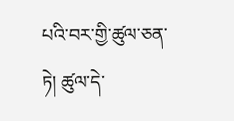པའི་བར་གྱི་ཚུལ་ཅན་ཏེ། ཚུལ་དེ་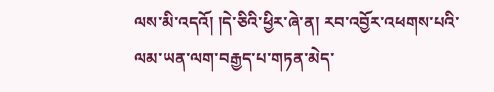ལས་མི་འདའོ། །དེ་ཅིའི་ཕྱིར་ཞེ་ན། རབ་འབྱོར་འཕགས་པའི་ལམ་ཡན་ལག་བརྒྱད་པ་གཏན་མེད་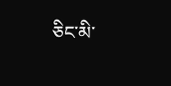ཅིང་མི་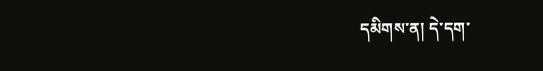དམིགས་ན། དེ་དག་